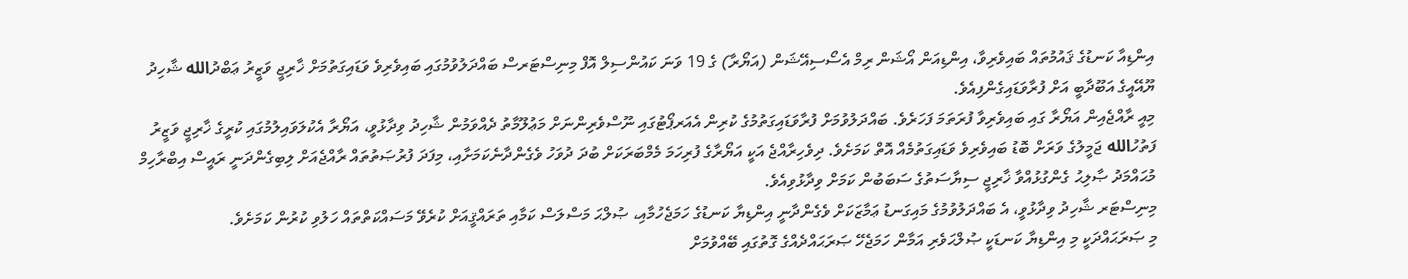އިންޑިއާ ކަނޑުގެ ޤައުމުތައް ބައިވެރިވާ، އިންޑިއަން އޯޝަން ރިމް އެސޯސިއޭޝަން (އަޔޯރާ) ގެ 19 ވަނަ ކައުންސިލް އޮފް މިނިސްޓަރސް ބައްދަލުވުމުގައި ބައިވެރިވެ ވަޑައިގަތުމަށް ޚާރިޖީ ވަޒީރު ޢަބްދުالله ޝާހިދު ޔޫއޭއީގެ އަބޫދާބީ އަށް ފުރާވަޑައިގެންފިއެވެ.
މިއީ ރާއްޖެއިން އަޔޯރާ ގައި ބައިވެރިވާ ފުރަތަމަ ފަހަރެވެ. ބައްދަލުވުމަށް ފުރާވަޑައިގަތުމުގެ ކުރިން އެއަރޕޯޓުގައި ނޫސްވެރިންނަށް މަޢުލޫމާތު ދެއްވަމުން ޝާހިދު ވިދާޅުވީ، އަޔޯރާ އެކުލަވައިލުމުގައި ކުރީގެ ޚާރިޖީ ވަޒީރު ފަތުހުالله ޖަމީލުގެ ވަރަށް ބޮޑު ބައިވެރިވެ ވަޑައިގަތުމެއް އޮތް ކަމަށެވެ. ދިވެހިރާއްޖެ އަކީ އަޔޯރާގެ ފުރިހަމަ މެމްބަރަކަށް ބުދަ ދުވަހު ވެގެންދާނެކަމަށާއި، މިފަދަ ފުރުޞަތުތައް ރާއްޖެއަށް ލިބިގެންދަނީ ރައީސް އިބްރާހިމް މުޙައްމަދު ޞާލިޙު ގެންގުޅުއްވާ ޚާރިޖީ ސިޔާސަތުގެ ސަބަބުން ކަމަށް ވިދާޅުވިއެވެ.
މިނިސްޓަރ ޝާހިދު ވިދާޅުވީ، އެ ބައްދަލުވުމުގެ މައިގަނޑު ޢަމާޒަކަށް ވެގެންދާނީ އިންޑިޔާ ކަނޑުގެ ހަމަޖެހުމާއި، ޞުލްޙަ މަސްލަސް ކަމާއި ތަރައްޤީއަށް ކުރެވޭ މަސައްކަތްތައް ހަލުވި ކުރުން ކަމަށެވެ.
މި ޞަރަޙައްދަކީ މި އިންޑިޔާ ކަނޑަކީ ޞުލްޙަވެރި އަމާން ހަމަޖެހޭ ޞަރަޙައްދެއްގެ ގޮތުގައި ބޭއްވުމަށް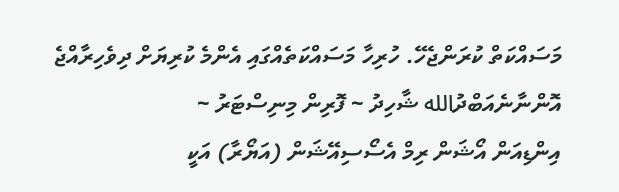މަސައްކަތް ކުރަންޖެހޭ. ހުރިހާ މަސައްކަތެއްގައި އެންމެ ކުރިޔަށް ދިވެހިރާއްޖެ އޮންނާނެއަބްދުالله ޝާހިދު ~ ފޮރިން މިނިސްޓަރު ~
އިންޑިއަން އޯޝަން ރިމް އެސޯސިއޭޝަން (އަޔޯރާ) އަކީ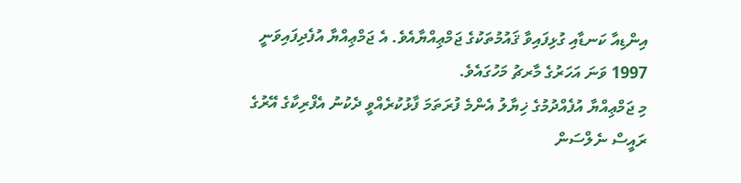އިންޑިއާ ކަނޑާއި ގުޅިފައިވާ ޤައުމުތަކުގެ ޖަމްޢިއްޔާއެވެ. އެ ޖަމްޢިއްޔާ އުފެދިފައިވަނީ 1997 ވަނަ އަހަރުގެ މާރޗު މަހުގައެވެ.
މި ޖަމްޢިއްޔާ އުފެއްދުމުގެ ޚިޔާލު އެންމެ ފުރަތަމަ ފާޅުކުރެއްވީ ދެކުނު އެފްރިކާގެ އޭރުގެ ރައީސް ނެލްސަން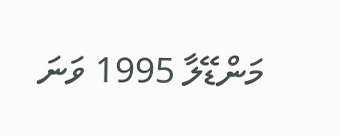މަންޑޭލާ 1995 ވަނަ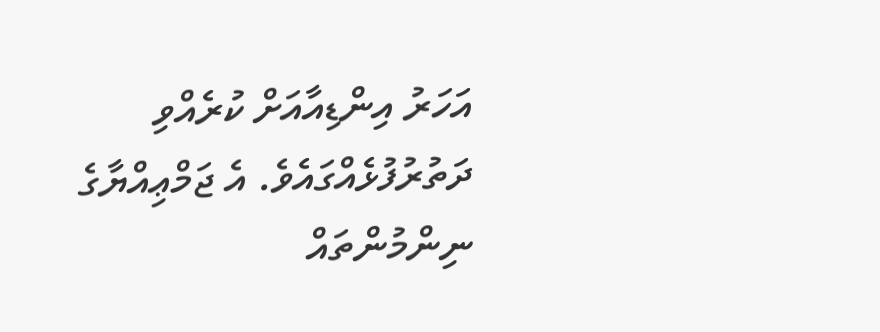އަހަރު އިންޑިއާއަށް ކުރެއްވި ދަތުރުފުޅެއްގައެވެ. އެ ޖަމްޢިއްޔާގެ ނިންމުންތައް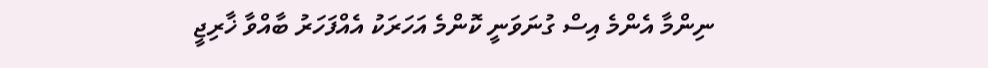ނިންމާ އެންމެ އިސް ގުނަވަނީ ކޮންމެ އަހަރަކު އެއްފަހަރު ބާއްވާ ޚާރިޖީ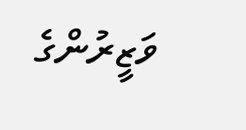ވަޒީރުންގެ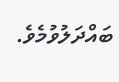ބައްދަލުވުމެވެ.